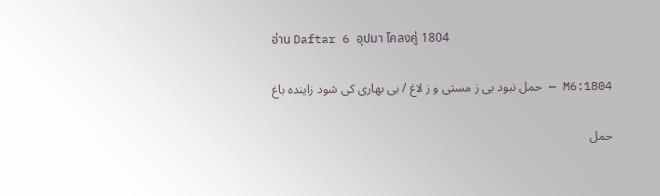อ่าน Daftar 6 อุปมา โคลงคู่ 1804

M6:1804 — حمل نبود بی ز مستی و ز لاغ / بی بهاری کی شود زاینده باغ

حمل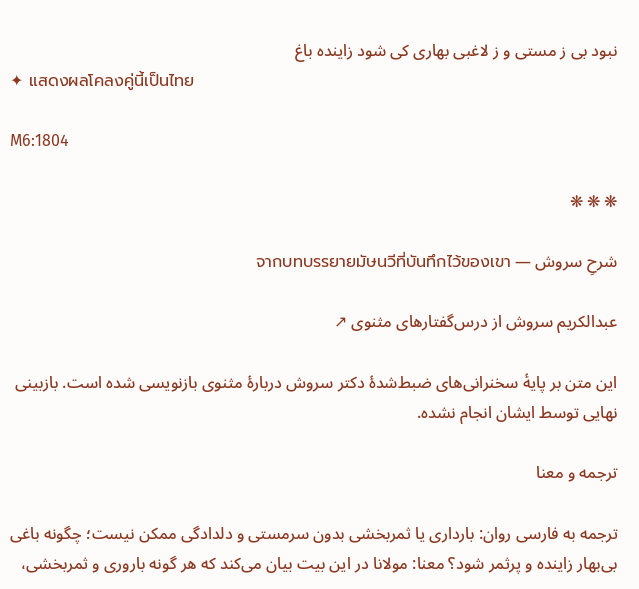نبود بی ز مستی و ز لاغبی بهاری کی شود زاینده باغ
✦ แสดงผลโคลงคู่นี้เป็นไทย

M6:1804

❋ ❋ ❋

شرحِ سروش — จากบทบรรยายมัษนวีที่บันทึกไว้ของเขา

عبدالکریم سروش از درس‌گفتارهای مثنوی ↗

این متن بر پایهٔ سخنرانی‌های ضبط‌شدهٔ دکتر سروش دربارهٔ مثنوی بازنویسی شده است. بازبینی نهایی توسط ایشان انجام نشده.

ترجمه و معنا

ترجمه به فارسی روان: بارداری یا ثمربخشی بدون سرمستی و دلدادگی ممکن نیست؛ چگونه باغی بی‌بهار زاینده و پرثمر شود؟ معنا: مولانا در این بیت بیان می‌کند که هر گونه باروری و ثمربخشی،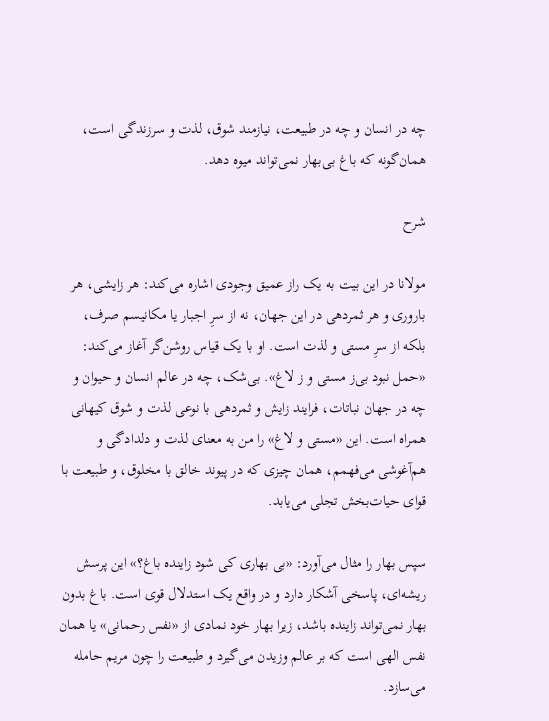چه در انسان و چه در طبیعت، نیازمند شوق، لذت و سرزندگی است، همان‌گونه که باغ بی‌بهار نمی‌تواند میوه دهد.

شرح

مولانا در این بیت به یک راز عمیق وجودی اشاره می‌کند: هر زایشی، هر باروری و هر ثمردهی در این جهان، نه از سرِ اجبار یا مکانیسم صرف، بلکه از سرِ مستی و لذت است. او با یک قیاس روشن‌گر آغاز می‌کند: «حمل نبود بی‌ز مستی و ز لاغ». بی‌شک، چه در عالم انسان و حیوان و چه در جهان نباتات، فرایند زایش و ثمردهی با نوعی لذت و شوق کیهانی همراه است. این «مستی و لاغ» را من به معنای لذت و دلدادگی و هم‌آغوشی می‌فهمم، همان چیزی که در پیوند خالق با مخلوق، و طبیعت با قوای حیات‌بخش تجلی می‌یابد.

سپس بهار را مثال می‌آورد: «بی بهاری کی شود زاینده باغ؟» این پرسش ریشه‌ای، پاسخی آشکار دارد و در واقع یک استدلال قوی است. باغ بدون بهار نمی‌تواند زاینده باشد، زیرا بهار خود نمادی از «نفس رحمانی» یا همان نفس الهی است که بر عالم وزیدن می‌گیرد و طبیعت را چون مریم حامله می‌سازد.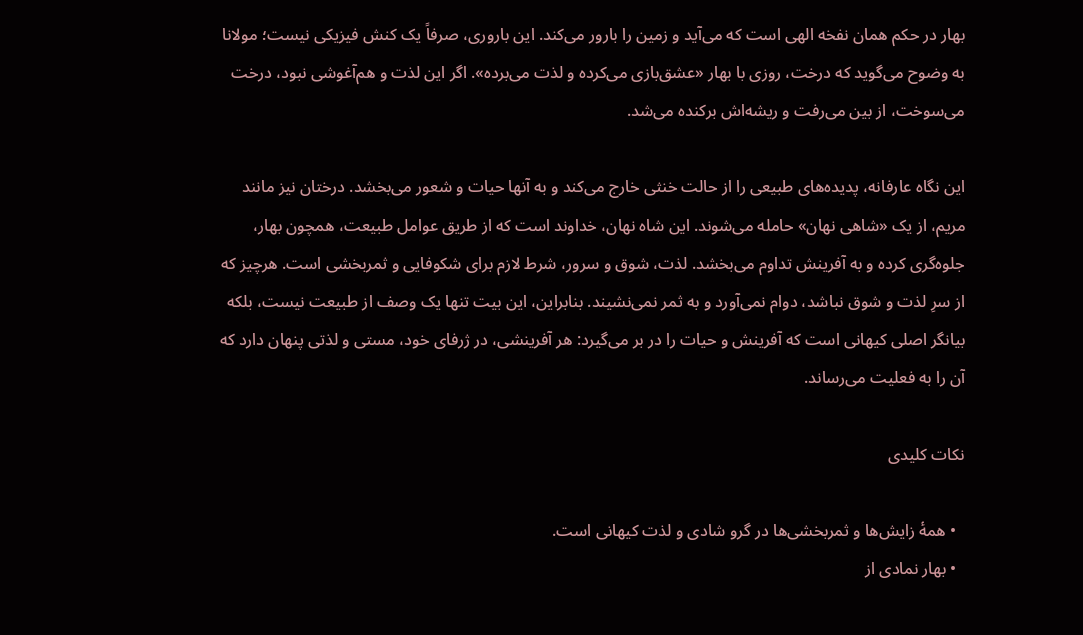بهار در حکم همان نفخه الهی است که می‌آید و زمین را بارور می‌کند. این باروری، صرفاً یک کنش فیزیکی نیست؛ مولانا به وضوح می‌گوید که درخت، روزی با بهار «عشق‌بازی می‌کرده و لذت می‌برده». اگر این لذت و هم‌آغوشی نبود، درخت می‌سوخت، از بین می‌رفت و ریشه‌اش برکنده می‌شد.

این نگاه عارفانه، پدیده‌های طبیعی را از حالت خنثی خارج می‌کند و به آنها حیات و شعور می‌بخشد. درختان نیز مانند مریم، از یک «شاهی نهان» حامله می‌شوند. این شاه نهان، خداوند است که از طریق عوامل طبیعت، همچون بهار، جلوه‌گری کرده و به آفرینش تداوم می‌بخشد. لذت، شوق و سرور، شرط لازم برای شکوفایی و ثمربخشی است. هرچیز که از سرِ لذت و شوق نباشد، دوام نمی‌آورد و به ثمر نمی‌نشیند. بنابراین، این بیت تنها یک وصف از طبیعت نیست، بلکه بیانگر اصلی کیهانی است که آفرینش و حیات را در بر می‌گیرد: هر آفرینشی، در ژرفای خود، مستی و لذتی پنهان دارد که آن را به فعلیت می‌رساند.

نکات کلیدی

  • همهٔ زایش‌ها و ثمربخشی‌ها در گرو شادی و لذت کیهانی است.
  • بهار نمادی از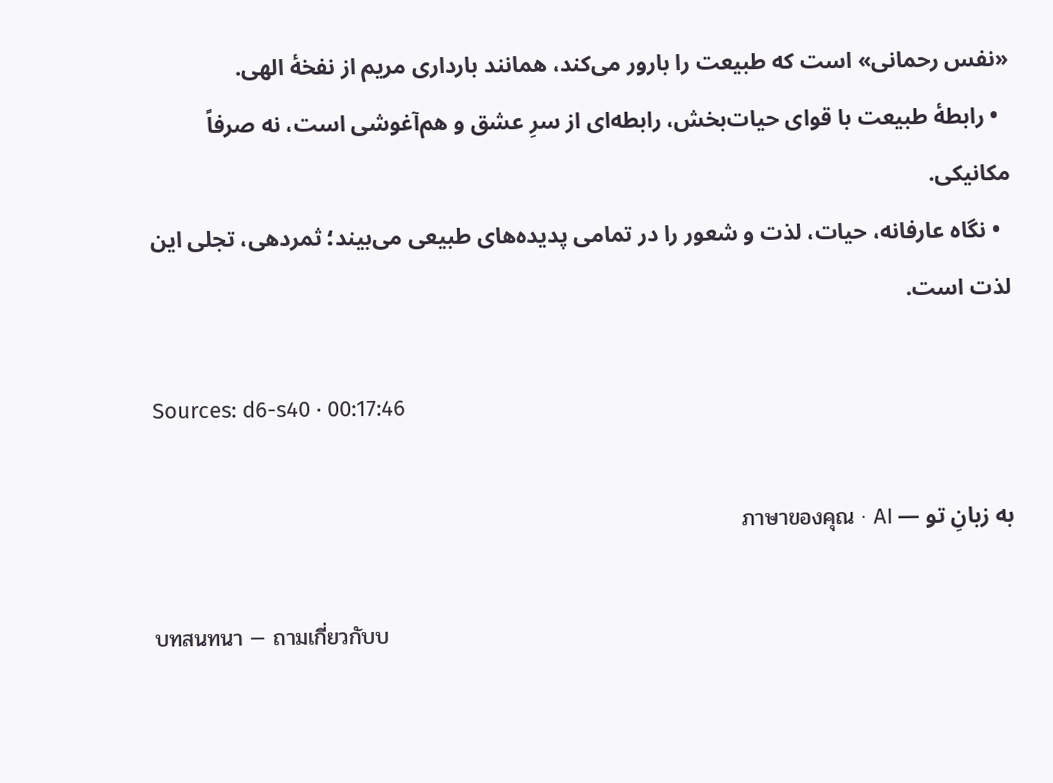«نفس رحمانی» است که طبیعت را بارور می‌کند، همانند بارداری مریم از نفخهٔ الهی.
  • رابطهٔ طبیعت با قوای حیات‌بخش، رابطه‌ای از سرِ عشق و هم‌آغوشی است، نه صرفاً مکانیکی.
  • نگاه عارفانه، حیات، لذت و شعور را در تمامی پدیده‌های طبیعی می‌بیند؛ ثمردهی، تجلی این لذت است.

Sources: d6-s40 · 00:17:46

به زبانِ تو — ภาษาของคุณ · AI

บทสนทนา — ถามเกี่ยวกับบ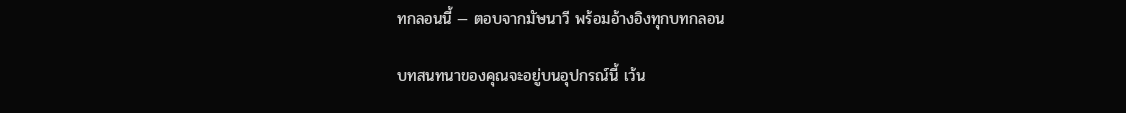ทกลอนนี้ — ตอบจากมัษนาวี พร้อมอ้างอิงทุกบทกลอน

บทสนทนาของคุณจะอยู่บนอุปกรณ์นี้ เว้น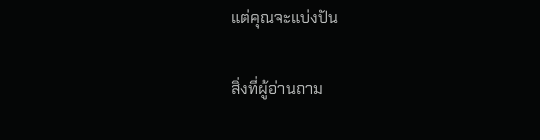แต่คุณจะแบ่งปัน

สิ่งที่ผู้อ่านถาม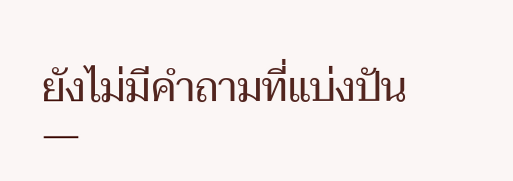ยังไม่มีคำถามที่แบ่งปัน —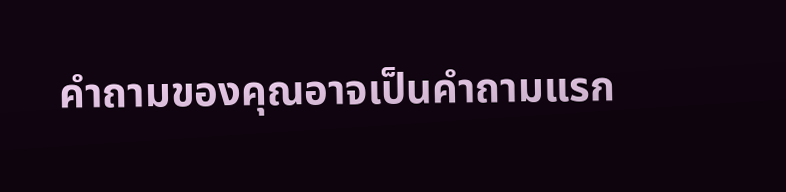คำถามของคุณอาจเป็นคำถามแรก